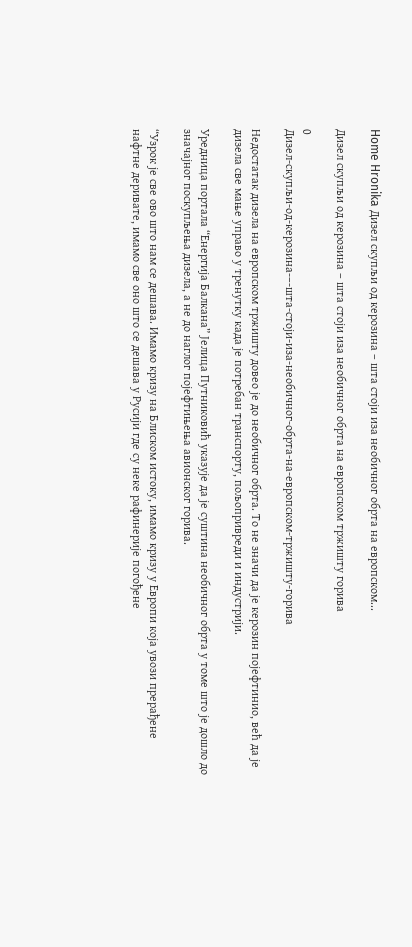Home Hronika Дизел скупљи од керозина – шта стоји иза необичног обрта на европском...

Дизел скупљи од керозина – шта стоји иза необичног обрта на европском тржишту горива

0
Дизел-скупљи-од-керозина-–-шта-стоји-иза-необичног-обрта-на-европском-тржишту-горива

Недостатак дизела на европском тржишту довео је до необичног обрта. То не значи да је керозин појефтинио, већ да је дизела све мање управо у тренутку када је потребан транспорту, пољопривреди и индустрији.

Уредница портала “Енергија Балкана” Јелица Путниковић указује да је суштина необичног обрта у томе што је дошло до значајног поскупљења дизела, а не до наглог појефтињења авионског горива.

“Узрок је све ово што нам се дешава. Имамо кризу на Блиском истоку, имамо кризу у Европи која увози прерађене нафтне деривате, имамо све оно што се дешава у Русији где су неке рафинерије погођене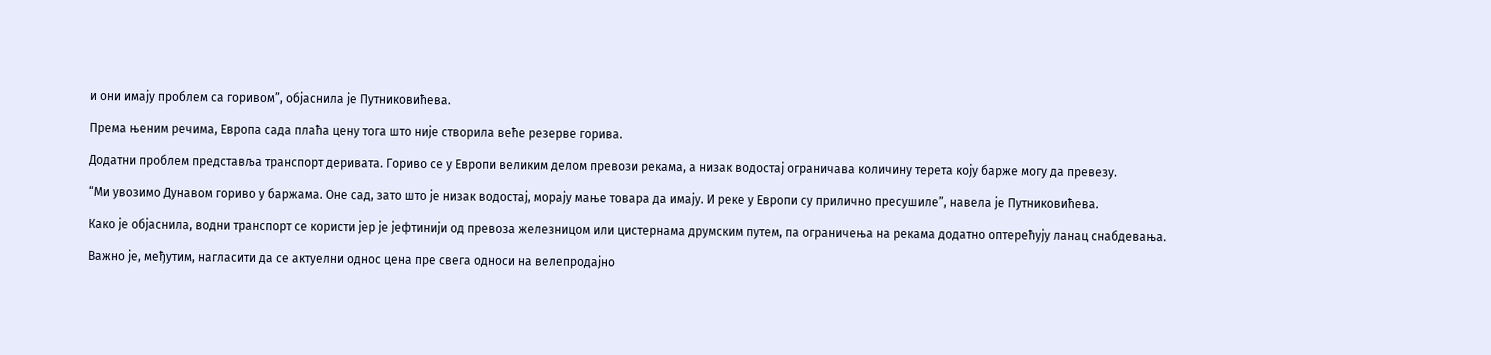и они имају проблем са горивом”, објаснила је Путниковићева.

Према њеним речима, Европа сада плаћа цену тога што није створила веће резерве горива.

Додатни проблем представља транспорт деривата. Гориво се у Европи великим делом превози рекама, а низак водостај ограничава количину терета коју барже могу да превезу.

“Ми увозимо Дунавом гориво у баржама. Оне сад, зато што је низак водостај, морају мање товара да имају. И реке у Европи су прилично пресушиле”, навела је Путниковићева.

Како је објаснила, водни транспорт се користи јер је јефтинији од превоза железницом или цистернама друмским путем, па ограничења на рекама додатно оптерећују ланац снабдевања.

Важно је, међутим, нагласити да се актуелни однос цена пре свега односи на велепродајно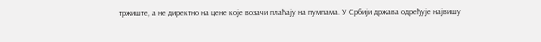тржиште, а не директно на цене које возачи плаћају на пумпама. У Србији држава одређује највишу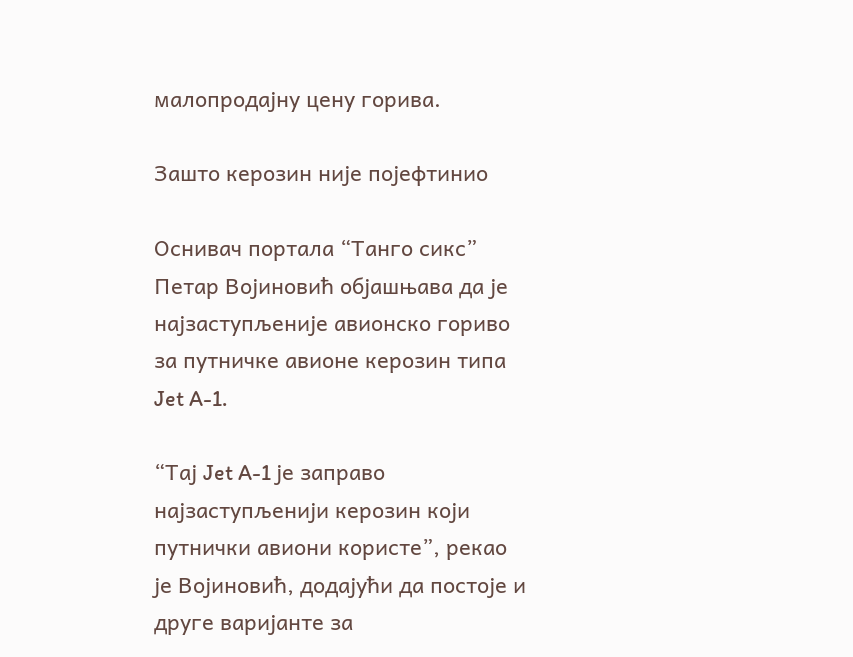малопродајну цену горива.

Зашто керозин није појефтинио

Оснивач портала “Танго сикс” Петар Војиновић објашњава да је најзаступљеније авионско гориво за путничке авионе керозин типа Jet A-1.

“Тај Jet A-1 је заправо најзаступљенији керозин који путнички авиони користе”, рекао је Војиновић, додајући да постоје и друге варијанте за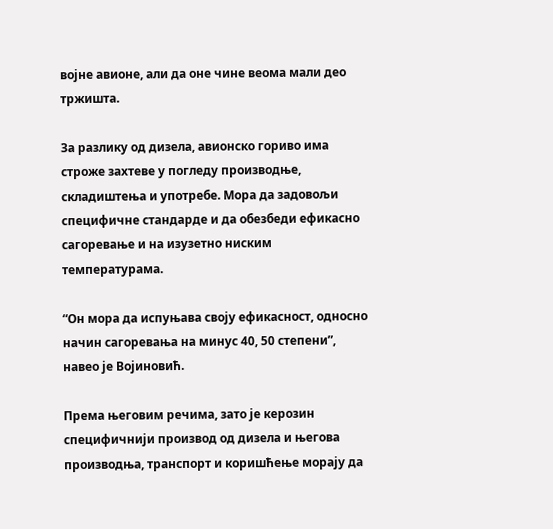војне авионе, али да оне чине веома мали део тржишта.

За разлику од дизела, авионско гориво има строже захтеве у погледу производње, складиштења и употребе. Мора да задовољи специфичне стандарде и да обезбеди ефикасно сагоревање и на изузетно ниским температурама.

“Он мора да испуњава своју ефикасност, односно начин сагоревања на минус 40, 50 степени”, навео је Војиновић.

Према његовим речима, зато је керозин специфичнији производ од дизела и његова производња, транспорт и коришћење морају да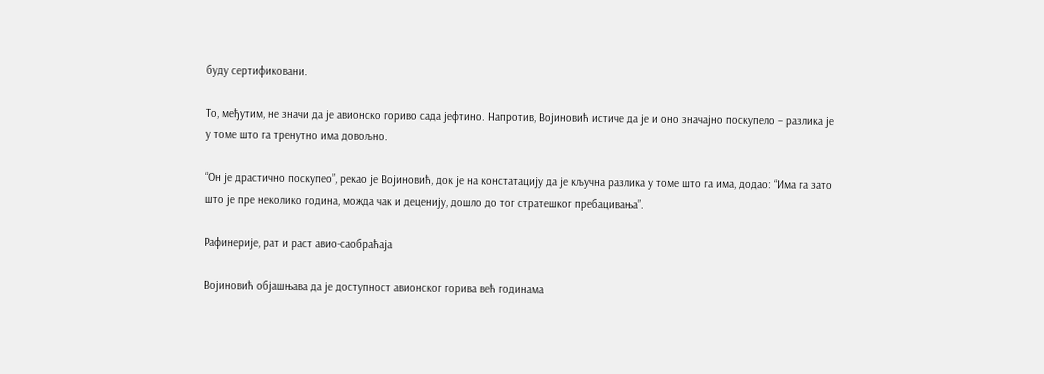буду сертификовани.

То, међутим, не значи да је авионско гориво сада јефтино. Напротив, Војиновић истиче да је и оно значајно поскупело – разлика је у томе што га тренутно има довољно.

“Он је дрaстично поскупео”, рекао је Војиновић, док је на констатацију да је кључна разлика у томе што га има, додао: “Има га зато што је пре неколико година, можда чак и деценију, дошло до тог стратешког пребацивања”.

Рафинерије, рат и раст авио-саобраћаја

Војиновић објашњава да је доступност авионског горива већ годинама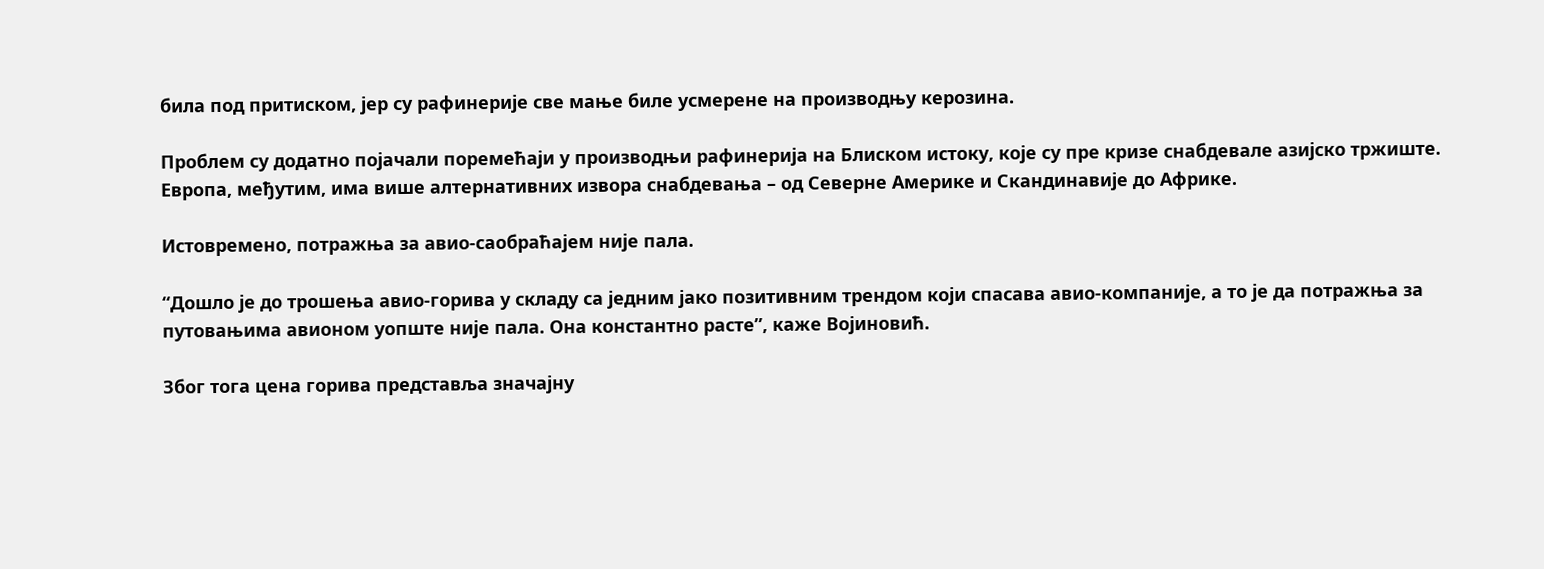била под притиском, јер су рафинерије све мање биле усмерене на производњу керозина.

Проблем су додатно појачали поремећаји у производњи рафинерија на Блиском истоку, које су пре кризе снабдевале азијско тржиште. Европа, међутим, има више алтернативних извора снабдевања – од Северне Америке и Скандинавије до Африке.

Истовремено, потражња за авио-саобраћајем није пала.

“Дошло је до трошења авио-горива у складу са једним јако позитивним трендом који спасава авио-компаније, а то је да потражња за путовањима авионом уопште није пала. Она константно расте”, каже Војиновић.

Због тога цена горива представља значајну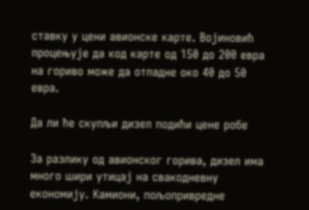ставку у цени авионске карте. Војиновић процењује да код карте од 150 до 200 евра на гориво може да отпадне око 40 до 50 евра.

Да ли ће скупљи дизел подићи цене робе

За разлику од авионског горива, дизел има много шири утицај на свакодневну економију. Камиони, пољопривредне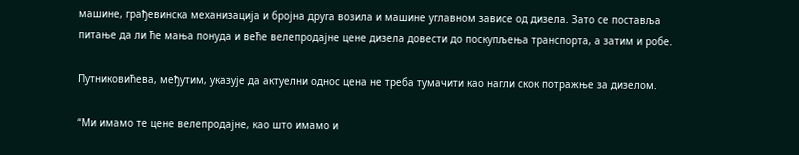машине, грађевинска механизација и бројна друга возила и машине углавном зависе од дизела. Зато се поставља питање да ли ће мања понуда и веће велепродајне цене дизела довести до поскупљења транспорта, а затим и робе.

Путниковићева, међутим, указује да актуелни однос цена не треба тумачити као нагли скок потражње за дизелом.

“Ми имамо те цене велепродајне, као што имамо и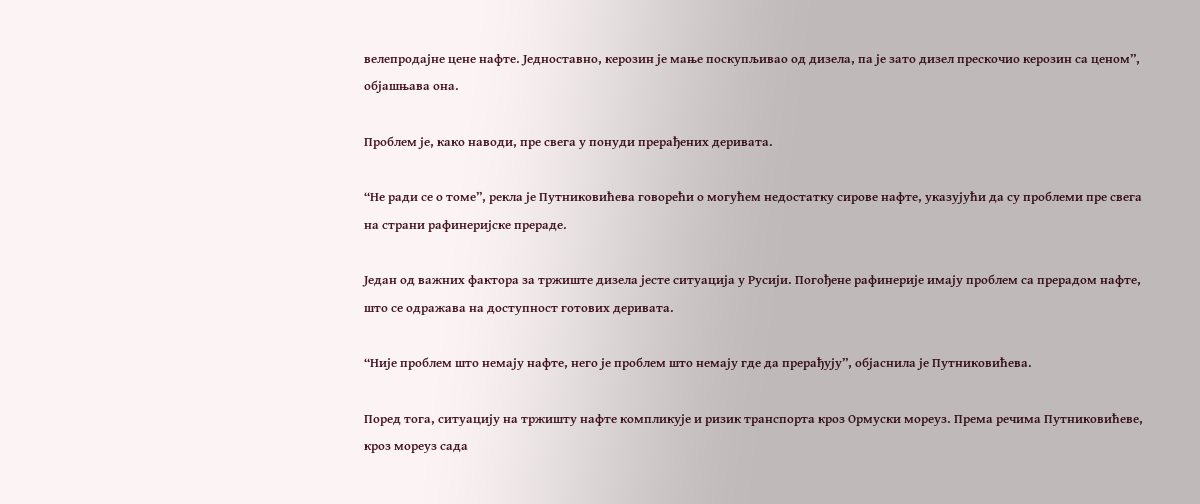велепродајне цене нафте. Једноставно, керозин је мање поскупљивао од дизела, па је зато дизел прескочио керозин са ценом”, објашњава она.

Проблем је, како наводи, пре свега у понуди прерађених деривата.

“Не ради се о томе”, рекла је Путниковићева говорећи о могућем недостатку сирове нафте, указујући да су проблеми пре свега на страни рафинеријске прераде.

Један од важних фактора за тржиште дизела јесте ситуација у Русији. Погођене рафинерије имају проблем са прерадом нафте, што се одражава на доступност готових деривата.

“Није проблем што немају нафте, него је проблем што немају где да прерађују”, објаснила је Путниковићева.

Поред тога, ситуацију на тржишту нафте компликује и ризик транспорта кроз Ормуски мореуз. Према речима Путниковићеве, кроз мореуз сада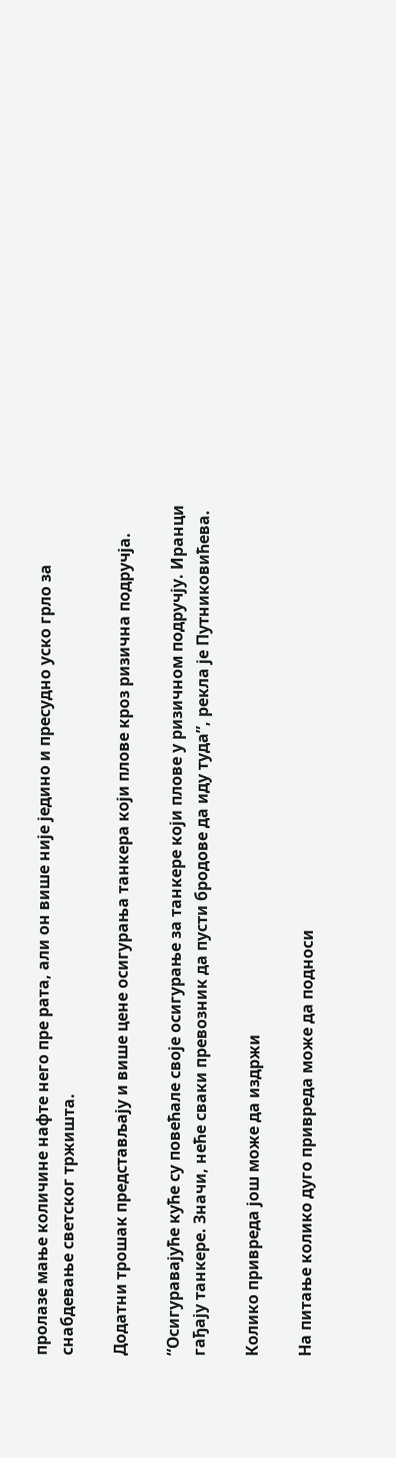пролазе мање количине нафте него пре рата, али он више није једино и пресудно уско грло за снабдевање светског тржишта.

Додатни трошак представљају и више цене осигурања танкера који плове кроз ризична подручја.

“Осигуравајуће куће су повећале своје осигурање за танкере који плове у ризичном подручју. Ирaнци гађају танкере. Значи, неће сваки превозник да пусти бродове да иду туда”, рекла је Путниковићева.

Колико привреда још може да издржи

На питање колико дуго привреда може да подноси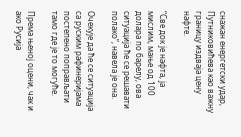снажан енергетски удар, Путниковићева као важну границу издваја цену нафте.

“Све док је нафта, ја мислим, мање од 100 долара по барелу, ова ситуација ће се решавати полако”, навела је она.

Очекује да ће се ситуација са руским рафинеријама постепено поправљати тамо где је то могуће.

Према њеној оцени, чак и ако Русија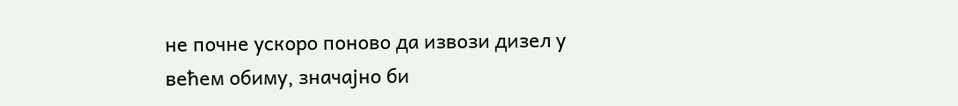не почне ускоро поново да извози дизел у већем обиму, значајно би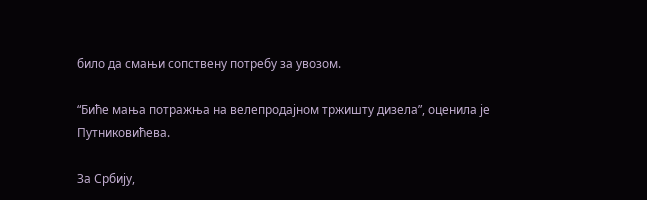било да смањи сопствену потребу за увозом.

“Биће мања потражња на велепродајном тржишту дизела”, оценила је Путниковићева.

За Србију,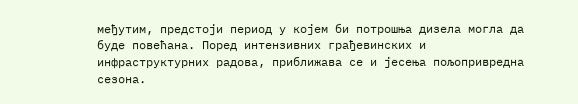међутим, предстоји период у којем би потрошња дизела могла да буде повећана. Поред интензивних грађевинских и инфраструктурних радова, приближава се и јесења пољопривредна сезона.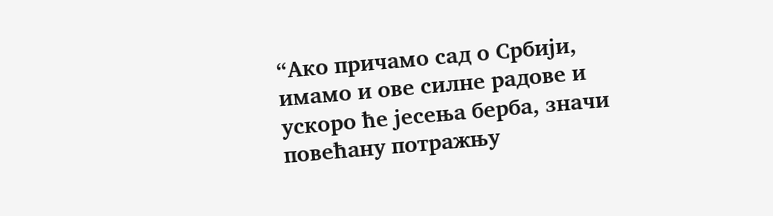“Ако причамо сад о Србији, имамо и ове силне радове и ускоро ће јесења берба, значи повећану потражњу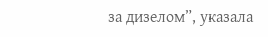за дизелом”, указала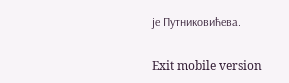је Путниковићева.

Exit mobile version